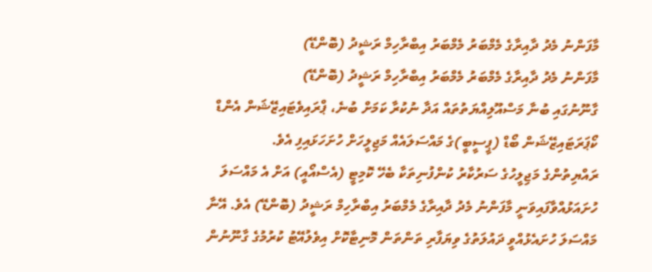މާފަންނު މެދު ދާއިރާގެ މެމްބަރު މެމްބަރު އިބްރާހިމް ރަޝީދު (ބޮންޑޭ)
މާފަންނު މެދު ދާއިރާގެ މެމްބަރު މެމްބަރު އިބްރާހިމް ރަޝީދު (ބޮންޑޭ)
ގާނޫނުގައި ބުނާ މަސްއޫލިއްޔަތުތައް އަދާ ނުކުރާ ކަމަށް ބުނެ، ޕްރައިވެޓައިޒޭޝަން އެންޑް ކޯޕަރަޓައިޒޭޝަން ބޯޑް (ޕީސީބީ)ގެ މައްސަލައެއް މަޖިލީހަށް ހުށަހަޅައިފި އެވެ.
ރައްޔިތުންގެ މަޖިލީހުގެ ސަރުކާރު ކުންފުނިތަކާ ބެހޭ ކޮމިޓީ (އެސްއޯއީ) އަށް އެ މައްސަލަ ހުށައަޅުއްވާފައިވަނީ މާފަންނު މެދު ދާއިރާގެ މެމްބަރު އިބްރާހިމް ރަޝީދު (ބޮންޑޭ) އެވެ. އޭނާ މައްސަލަ ހުށައެޅުއްވީ ދައުލަތުގެ ވިޔަފާރި ތަންތަން މޮނިޓާކޮށް އިވެލުއޭޓު ކުރުމުގެ ގާނޫނުން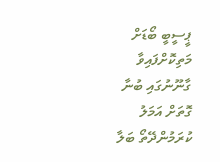ޕީސީބީ ބޯޑަށް މަތިކޮށްފައިވާ ގާނޫނުގައި ބުނާ ގޮތަށް އަމަލު ކުރަމުންދޭތޯ ބަލާ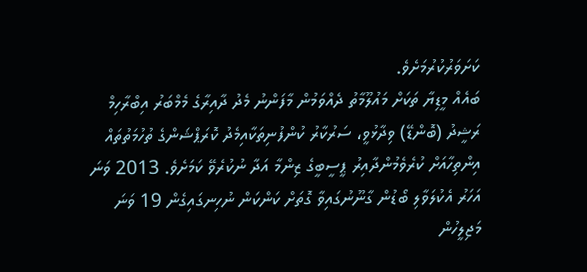ކަށަވަރުކުރުމަށެވެ.
ބައެއް މީޑިޔާ ތަކަށް މައުލޫމާތު ދެއްވަމުން މާފަންނު މެދު ދާއިރާގެ މެމްބަރު އިބްރާހިމް ރަޝީދު (ބޮންޑޭ) ވިދާޅުވީ، ސަރުކާރު ކުންފުނިތަކާއިމެދު ކޮރަޕްޝަންގެ ތުހުމަތުތައް އިންތިހާއަށް ކުރެވެމުންދާއިރު ޕީސީބީގެ ޒިންމާ އަދާ ނުކުރެވޭ ކަމަށެވެ. 2013 ވަނަ އަހަރު އެކުލަވާލި ބޯޑުން ގާނޫނުގައިވާ ގޮތަށް ކަންކަން ނުހިނގައިގެން 19 ވަނަ މަޖިލީހުން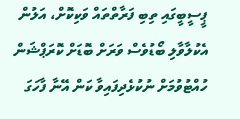ޕީސީބީގައި ތިބި ފަރާތްތައް ވަކިކޮށް، އަލުން އެކުލާވާލި ބޯޑުވެސް ވަރަށް ބޮޑަށް ކޮރަޕްޝަން ހުއްޓުވުމަށް ނުކުޅެދިފައިވާ ކަން އޭނާ ފާހަގަ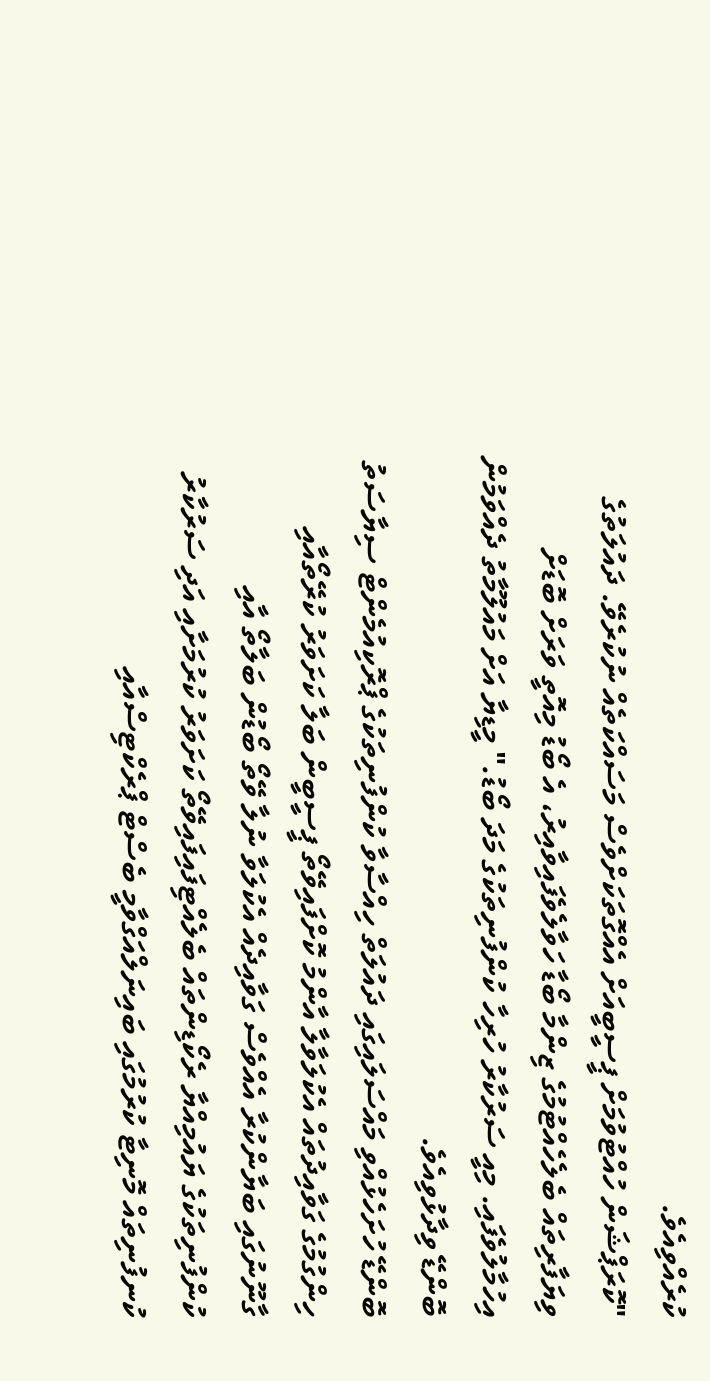ކުރެއްވިއެވެ.
"ކޮރަޕްޝަން ހުއްޓުވުމަށް ޕީސީބީއަށް އެއްގޮތަކަށްވެސް މަސައްކަތެއް ނުކުރެވޭ. ދައުލަތުގެ ވިޔަފާރިތައް ބެލެހެއްޓުމުގެ ޒިންމާ ބޯޑާ ހަވާލެވެފައިވާއިރު، އެ ބޯޑު މިއޮތީ ވަރަށް ބޮޑަށް އިހުމާލުވެފައި. މިއީ ސަރުކާރު ހުރިހާ ކުންފުނިތަކުގެ މަދަ ބޯޑު." މީޑިޔާ އަށް މައުލޫމާތު ދެއްވަމުން ބޮންޑޭ ވިދާޅުވިއެވެ.
ބޮންޑޭ ހުށަހެޅުއްވި މައްސަލައިގައި ދައުލަތް ހިއްސާވާ ކުންފުނިތަކުގެ ޕްރޮކިއުމެންޓް ސިޔާސަތު ހިންގުމުގެ ގަވާއިދުތައް އެކުލަވާލާ އާންމު ކޮށްފައިވޭތޯ ޕީސީބީން ބަލާ ކަށަވަރު ކުރޭތޯއާއި ގާނޫނުގައި ބަޔާންކުރާ އެއްވެސް ގަވާއިދެއް އެކުލަވާ ނުލާ ވޭތޯ ބޯޑުން ބަލާތޯ އާއި ކުންފުނިތަކުގެ ޔައުމިއްޔާ ރެކޯޑިންތައް ބެލެއްޓިފައިފައިވޭތޯ ކަށަވަރު ކުރުމަށާއި އަދި ސަރުކާރު ކުނފުނިތައް މޮނިޓާ ކުރުމުގައި ބައިނަލްއަގްވާމީ ބެސްޓް ޕްރެކްޓިސްއާއި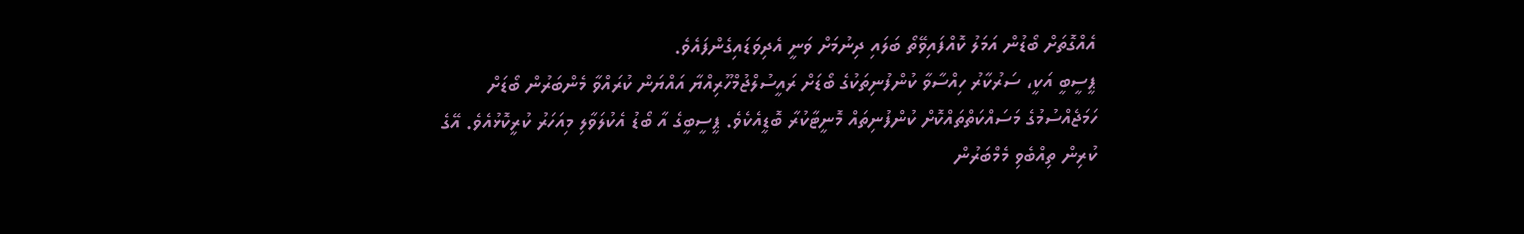އެއްގޮތަށް ބޯޑުން އަމަލު ކޮއްފައިވޭތޯ ބަލައި ދިނުމަށް ވަނީ އެދިވަޑައިގެންފައެވެ.
ޕީސީބީ އަކީ، ސަރުކާރު ހިއްސާވާ ކުންފުނިތަކުގެ ބޯޑަށް ރައީސުލްޖުމްހޫރިއްޔާ އައްޔަން ކުރައްވާ މެންބަރުން ބޯޑަށް ހަމަޖެއްސުމުގެ މަސައްކަތްތައްކޮށް ކުންފުނިތައް މޮނީޓާކުރާ ބޮޑީއެކެވެ. ޕީސީބީގެ އާ ބޯޑު އެކުލަވާލި މިއަހަރު ކުރީކޮޅުއެވެ. އޭގެ ކުރިން ތިއްބެވި މެމްބަރުން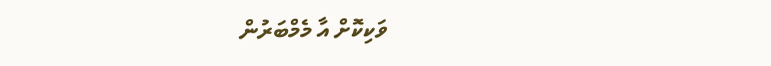ވަކިކޮށް އާ މެމްބަރުން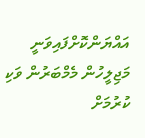އައްޔަންކޮށްފައިވަނީ މަޖިލީހުން މެމްބަރުން ވަކި ކުރުމަށް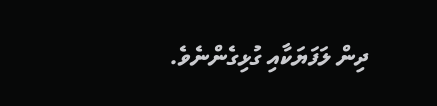ދިން ލަފަޔަކާއި ގުޅިގެންނެވެ.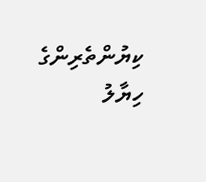ކިޔުންތެރިންގެ ހިޔާލު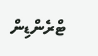ޓްރެންޑިން